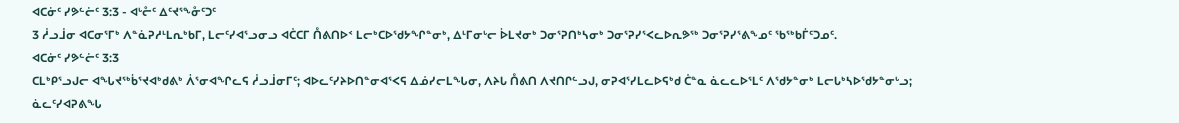ᐊᑕᓃᑦ ᓯᕗᓪᓖᑦ 3:3 - ᐊᒡᓔᑦ ᐃᑦᔪᕐᖕᓁᑦᑐᑦ
3 ᓲᓗᒨᓂ ᐊᑕᓂᕐᒥᒃ ᐱᓐᓈᕈᓱᒻᒪᕆᒃᑲᒥ, ᒪᓕᑦᓯᐊᕐᓗᓂᓗ ᐊᑖᑕᒥ ᑍᕕᑎᐅᑉ ᒪᓕᒃᑕᐅᖁᔭᖏᓐᓂᒃ, ᐃᒻᒥᓂᒡᓕ ᐆᒪᔪᓂᒃ ᑐᓂᕐᕈᑎᒃᓴᓂᒃ ᑐᓂᕐᕈᓯᕐᐸᓚᐅᕆᕗᖅ ᑐᓂᕐᕈᓯᕐᕕᖕᓄᑦ ᖃᖅᑲᒦᑦᑐᓄᑦ.
ᐊᑕᓃᑦ ᓯᕗᓪᓖᑦ 3:3
ᑕᒪᒃᑭᕐᓗᒍᓕ ᐊᖓᔪᖅᑳᕐᔪᐊᒃᑯᕕᒃ ᐲᕐᓂᐊᖏᓚᕋ ᓲᓗᒨᓂᒥᑦ; ᐊᐅᓚᑦᓯᔨᐅᑎᓐᓂᐊᕐᐸᕋ ᐃᓅᓯᓕᒪᖓᓂ, ᐱᔨᒐ ᑍᕕᑎ ᐱᔪᑎᒋᓪᓗᒍ, ᓂᕈᐊᕐᓯᒪᓚᐅᕋᒃᑯ ᑖᓐᓇ ᓈᓚᓚᐅᕐᒪᑦ ᐱᖁᔭᓐᓂᒃ ᒪᓕᒐᒃᓴᐅᖁᔭᓐᓂᒡᓗ;
ᓈᓚᑦᓯᐊᕈᕕᖓ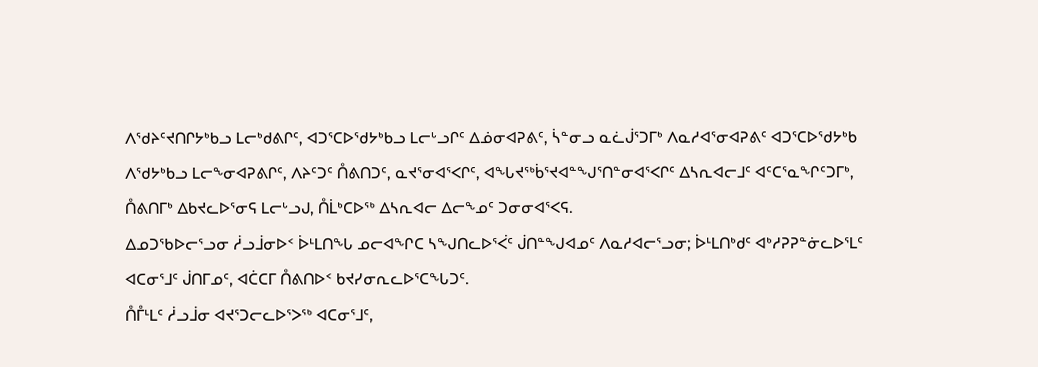ᐱᖁᔨᑦᔪᑎᒋᔭᒃᑲᓗ ᒪᓕᒃᑯᕕᒋᑦ, ᐊᑐᕐᑕᐅᖁᔭᒃᑲᓗ ᒪᓕᒡᓗᒋᑦ ᐃᓅᓂᐊᕈᕕᑦ, ᓵᓐᓂᓗ ᓇᓛᒎᕐᑐᒥᒃ ᐱᓇᓱᐊᕐᓂᐊᕈᕕᑦ ᐊᑐᕐᑕᐅᖁᔭᒃᑲ ᐱᖁᔭᒃᑲᓗ ᒪᓕᖕᓂᐊᕈᕕᒋᑦ, ᐱᔨᑦᑐᑦ ᑍᕕᑎᑐᑦ, ᓇᔪᕐᓂᐊᕐᐸᒋᑦ, ᐊᖓᔪᖅᑳᕐᔪᐊᓐᖑᕐᑎᓐᓂᐊᕐᐸᒋᑦ ᐃᓴᕆᐊᓕᒧᑦ ᐊᑦᑕᕐᓇᖏᑦᑐᒥᒃ, ᑍᕕᑎᒥᒃ ᐃᑲᔪᓚᐅᕐᓂᕋ ᒪᓕᒡᓗᒍ, ᑍᒫᒃᑕᐅᖅ ᐃᓴᕆᐊᓕ ᐃᓕᖕᓄᑦ ᑐᓂᓂᐊᕐᐸᕋ.
ᐃᓄᑐᖃᐅᓕᕐᓗᓂ ᓲᓗᒨᓂᐅᑉ ᐆᒻᒪᑎᖓ ᓄᓕᐊᖏᑕ ᓴᖑᑎᓚᐅᕐᐹᑦ ᒎᑎᓐᖑᐊᓄᑦ ᐱᓇᓱᐊᓕᕐᓗᓂ; ᐆᒻᒪᑎᒃᑯᑦ ᐊᒃᓱᕈᕈᓐᓃᓚᐅᕐᒪᑦ ᐊᑕᓂᕐᒧᑦ ᒎᑎᒥᓄᑦ, ᐊᑖᑕᒥ ᑍᕕᑎᐅᑉ ᑲᔪᓯᓂᕆᓚᐅᕐᑕᖓᑐᑦ.
ᑍᒤᒻᒪᑦ ᓲᓗᒨᓂ ᐊᔪᕐᑐᓕᓚᐅᕐᐳᖅ ᐊᑕᓂᕐᒧᑦ,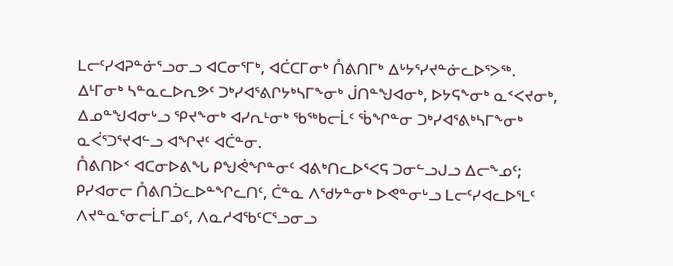ᒪᓕᑦᓯᐊᕈᓐᓃᕐᓗᓂᓗ ᐊᑕᓂᕐᒥᒃ, ᐊᑖᑕᒥᓂᒃ ᑍᕕᑎᒥᒃ ᐃᒡᔭᕐᓯᔪᓐᓃᓚᐅᕐᐳᖅ.
ᐃᒻᒥᓂᒃ ᓴᓐᓇᓚᐅᕆᕗᑦ ᑐᒃᓯᐊᕐᕕᒋᔭᒃᓴᒥᖕᓂᒃ ᒎᑎᓐᖑᐊᓂᒃ, ᐅᔭᕋᖕᓂᒃ ᓇᑉᐸᔪᓂᒃ, ᐃᓄᓐᖑᐊᓂᒡᓗ ᕿᔪᖕᓂᒃ ᐊᓯᕆᒻᓂᒃ ᖃᖅᑲᓕᒫᑦ ᖄᖏᓐᓂ ᑐᒃᓯᐊᕐᕕᒃᓴᒥᖕᓂᒃ ᓇᐹᕐᑐᕐᔪᐊᓪᓗ ᐊᖏᔪᑦ ᐊᑖᓐᓂ.
ᑍᕕᑎᐅᑉ ᐊᑕᓂᐅᕕᖓ ᑭᖑᕚᖏᓐᓂᑦ ᐊᕕᒃᑎᓚᐅᕐᐸᕋ ᑐᓂᓪᓗᒍᓗ ᐃᓕᖕᓄᑦ; ᑭᓯᐊᓂᓕ ᑍᕕᑎᑑᓚᐅᓐᖏᓚᑎᑦ, ᑖᓐᓇ ᐱᖁᔭᓐᓂᒃ ᐅᕙᓐᓂᒡᓗ ᒪᓕᑦᓯᐊᓚᐅᕐᒪᑦ ᐱᔪᓐᓇᕐᓂᓕᒫᒥᓄᑦ, ᐱᓇᓱᐊᖃᑦᑕᕐᓗᓂᓗ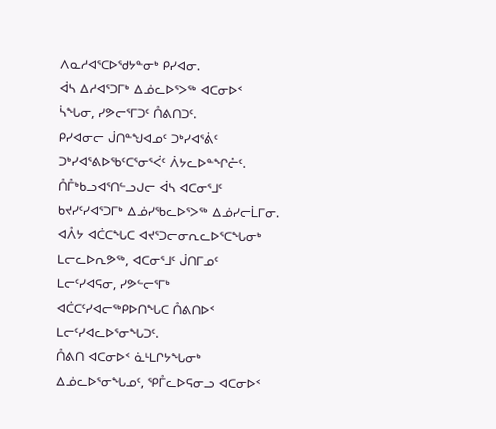ᐱᓇᓱᐊᕐᑕᐅᖁᔭᓐᓂᒃ ᑭᓯᐊᓂ.
ᐋᓴ ᐃᓱᐊᕐᑐᒥᒃ ᐃᓅᓚᐅᕐᐳᖅ ᐊᑕᓂᐅᑉ ᓵᖓᓂ, ᓯᕗᓕᕐᒥᑐᑦ ᑍᕕᑎᑐᑦ.
ᑭᓯᐊᓂᓕ ᒎᑎᓐᖑᐊᓄᑦ ᑐᒃᓯᐊᕐᕖᑦ ᑐᒃᓯᐊᕐᕕᐅᖃᑦᑕᕐᓂᕐᐹᑦ ᐲᔭᓚᐅᓐᖏᓔᑦ. ᑍᒤᒃᑲᓗᐊᕐᑎᓪᓗᒍᓕ ᐋᓴ ᐊᑕᓂᕐᒧᑦ ᑲᔪᓯᑦᓯᐊᕐᑐᒥᒃ ᐃᓅᓯᖃᓚᐅᕐᐳᖅ ᐃᓅᓯᓕᒫᒥᓂ.
ᐊᐰᔭ ᐊᑖᑕᖓᑕ ᐊᔪᕐᑐᓕᓂᕆᓚᐅᕐᑕᖓᓂᒃ ᒪᓕᓚᐅᕆᕗᖅ, ᐊᑕᓂᕐᒧᑦ ᒎᑎᒥᓄᑦ ᒪᓕᑦᓯᐊᕋᓂ, ᓯᕗᓪᓕᕐᒥᒃ ᐊᑖᑕᑦᓯᐊᓕᖅᑭᐅᑎᖓᑕ ᑍᕕᑎᐅᑉ ᒪᓕᑦᓯᐊᓚᐅᕐᓂᖓᑐᑦ.
ᑍᕕᑎ ᐊᑕᓂᐅᑉ ᓈᒻᒪᒋᔭᖓᓂᒃ ᐃᓅᓚᐅᕐᓂᖓᓄᑦ, ᕿᒤᓚᐅᕋᓂᓗ ᐊᑕᓂᐅᑉ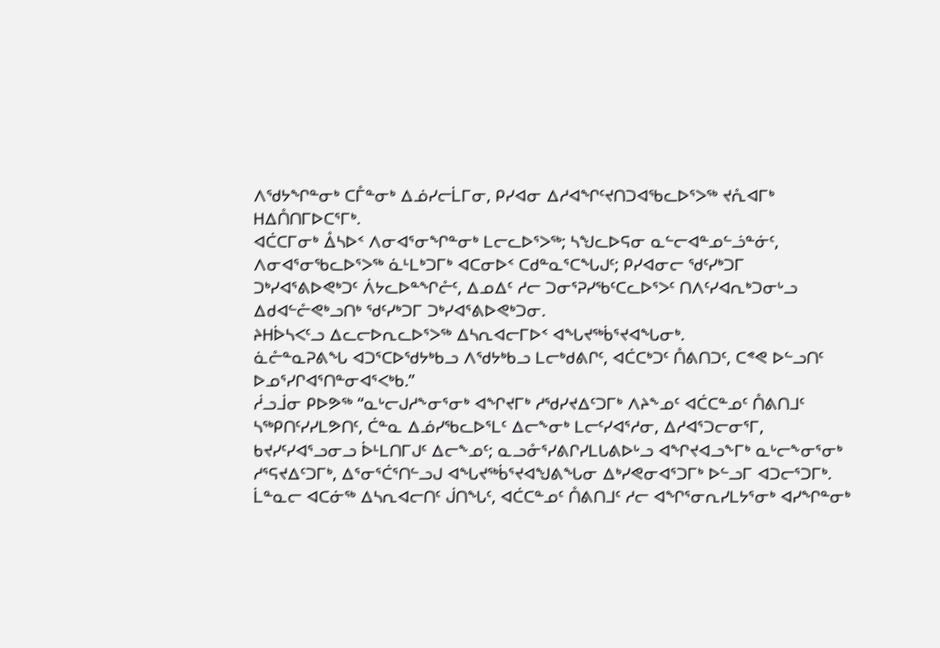ᐱᖁᔭᖏᓐᓂᒃ ᑕᒤᓐᓂᒃ ᐃᓅᓯᓕᒫᒥᓂ, ᑭᓯᐊᓂ ᐃᓱᐊᖏᑦᔪᑎᑐᐊᖃᓚᐅᕐᐳᖅ ᔪᕅᐊᒥᒃ ᕼᐃᑍᑎᒥᐅᑕᕐᒥᒃ.
ᐊᑖᑕᒥᓂᒃ ᐂᓴᐅᑉ ᐱᓂᐊᕐᓂᖏᓐᓂᒃ ᒪᓕᓚᐅᕐᐳᖅ; ᓴᖑᓚᐅᕋᓂ ᓇᓪᓕᐊᓐᓄᓪᓘᓐᓃᑦ, ᐱᓂᐊᕐᓂᖃᓚᐅᕐᐳᖅ ᓈᒻᒪᒃᑐᒥᒃ ᐊᑕᓂᐅᑉ ᑕᑯᓐᓇᕐᑕᖓᒍᑦ; ᑭᓯᐊᓂᓕ ᖁᑦᓯᒃᑐᒥ ᑐᒃᓯᐊᕐᕕᐅᕙᒃᑐᑦ ᐲᔭᓚᐅᓐᖏᓔᑦ, ᐃᓄᐃᑦ ᓱᓕ ᑐᓂᕐᕈᓯᖃᑦᑕᓚᐅᕐᐳᑦ ᑎᐱᑦᓯᐊᕆᒃᑐᓂᒡᓗ ᐃᑯᐊᓪᓔᕙᒃᓗᑎᒃ ᖁᑦᓯᒃᑐᒥ ᑐᒃᓯᐊᕐᕕᐅᕙᒃᑐᓂ.
ᔨᕼᐆᓴᐸᑦᓗ ᐃᓚᓕᐅᕆᓚᐅᕐᐳᖅ ᐃᓴᕆᐊᓕᒥᐅᑉ ᐊᖓᔪᖅᑳᕐᔪᐊᖓᓂᒃ.
ᓈᓔᓐᓇᕈᕕᖓ ᐊᑐᕐᑕᐅᖁᔭᒃᑲᓗ ᐱᖁᔭᒃᑲᓗ ᒪᓕᒃᑯᕕᒋᑦ, ᐊᑖᑕᒃᑐᑦ ᑍᕕᑎᑐᑦ, ᑕᕝᕙ ᐅᓪᓗᑎᑦ ᐅᓄᕐᓯᒋᐊᕐᑎᓐᓂᐊᕐᐸᒃᑲ.”
ᓲᓗᒨᓂ ᑭᐅᕗᖅ “ᓇᒡᓕᒍᓱᖕᓂᕐᓂᒃ ᐊᖏᔪᒥᒃ ᓱᖁᓯᔪᐃᑦᑐᒥᒃ ᐱᔨᖕᓄᑦ ᐊᑖᑕᓐᓄᑦ ᑍᕕᑎᒧᑦ ᓴᖅᑭᑎᑦᓯᓯᒪᕗᑎᑦ, ᑖᓐᓇ ᐃᓅᓯᖃᓚᐅᕐᒪᑦ ᐃᓕᖕᓂᒃ ᒪᓕᑦᓯᐊᕐᓱᓂ, ᐃᓱᐊᕐᑐᓕᓂᕐᒥ, ᑲᔪᓯᑦᓯᐊᕐᓗᓂᓗ ᐆᒻᒪᑎᒥᒍᑦ ᐃᓕᖕᓄᑦ; ᓇᓗᓁᕐᓯᕕᒋᓯᒪᒐᕕᐅᒡᓗ ᐊᖏᔪᐊᓗᖕᒥᒃ ᓇᒡᓕᖕᓂᕐᓂᒃ ᓱᕐᕋᔪᐃᑦᑐᒥᒃ, ᐃᕐᓂᕐᑖᕐᑎᓪᓗᒍ ᐊᖓᔪᖅᑳᕐᔪᐊᖑᕕᖓᓂ ᐃᒃᓯᕙᓂᐊᕐᑐᒥᒃ ᐅᓪᓗᒥ ᐊᑐᓕᕐᑐᒥᒃ.
ᒫᓐᓇᓕ ᐊᑕᓃᖅ ᐃᓴᕆᐊᓕᑎᑦ ᒎᑎᖓᑦ, ᐊᑖᑕᓐᓄᑦ ᑍᕕᑎᒧᑦ ᓱᓕ ᐊᖏᕐᓂᕆᓯᒪᔭᕐᓂᒃ ᐊᓯᖏᓐᓂᒃ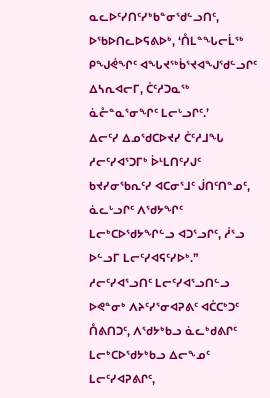ᓇᓚᐅᑦᓯᑎᑦᓯᒃᑲᓐᓂᖁᓪᓗᑎᑦ, ᐅᖃᐅᑎᓚᐅᕋᕕᐅᒃ, ‘ᑍᒪᓐᖓᓕᒫᖅ ᑭᖑᕚᖏᑦ ᐊᖓᔪᖅᑳᕐᔪᐊᖑᖁᓪᓗᒋᑦ ᐃᓴᕆᐊᓕᒥ, ᑖᑦᓱᑐᓇᖅ ᓈᓔᓐᓇᕐᓂᖏᑦ ᒪᓕᒡᓗᒋᑦ.’
ᐃᓕᑦᓯ ᐃᓄᖁᑕᐅᔪᓯ ᑖᑦᓱᒧᖓ ᓱᓕᑦᓯᐊᕐᑐᒥᒃ ᐆᒻᒪᑎᑦᓯᒍᑦ ᑲᔪᓯᓂᖃᕆᑦᓯ ᐊᑕᓂᕐᒧᑦ ᒎᑎᑦᑎᓐᓄᑦ, ᓈᓚᒡᓗᒋᑦ ᐱᖁᔭᖏᑦ ᒪᓕᒃᑕᐅᖁᔭᖏᓪᓗ ᐊᑐᕐᓗᒋᑦ, ᓲᕐᓗ ᐅᓪᓗᒥ ᒪᓕᑦᓯᐊᕋᑦᓯᐅᒃ.”
ᓱᓕᑦᓯᐊᕐᓗᑎᑦ ᒪᓕᑦᓯᐊᕐᓗᑎᓪᓗ ᐅᕙᓐᓂᒃ ᐱᔨᑦᓯᕐᓂᐊᕈᕕᑦ ᐊᑖᑕᒃᑐᑦ ᑍᕕᑎᑐᑦ, ᐱᖁᔭᒃᑲᓗ ᓈᓚᒃᑯᕕᒋᑦ ᒪᓕᒃᑕᐅᖁᔭᒃᑲᓗ ᐃᓕᖕᓄᑦ ᒪᓕᑦᓯᐊᕈᕕᒋᑦ,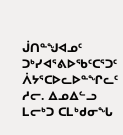ᒎᑎᓐᖑᐊᓄᑦ ᑐᒃᓯᐊᕐᕕᐅᖃᑦᑕᕐᑐᑦ ᐲᔭᕐᑕᐅᓚᐅᓐᖏᓚᑦ ᓱᓕ. ᐃᓄᐃᓪᓗ ᒪᓕᒃᑐ ᑕᒪᒃᑯᓂᖓ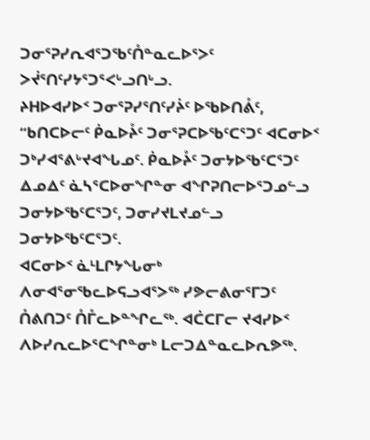ᑐᓂᕐᕈᓯᕆᐊᕐᑐᖃᑦᑍᓐᓇᓚᐅᕐᐳᑦ ᐳᔫᕐᑎᑦᓯᔭᕐᑐᕐᐸᒡᓗᑎᒡᓗ.
ᔨᕼᐅᐊᓯᐅᑉ ᑐᓂᕐᕈᓯᕐᑎᑦᓯᔩᑦ ᐅᖃᐅᑎᕔᑦ, “ᑲᑎᑕᐅᓕᑦ ᑮᓇᐅᔧᑦ ᑐᓂᕐᕈᑕᐅᖃᑦᑕᕐᑐᑦ ᐊᑕᓂᐅᑉ ᑐᒃᓯᐊᕐᕕᒡᔪᐊᖓᓄᑦ. ᑮᓇᐅᔧᑦ ᑐᓂᔭᐅᖃᑦᑕᕐᑐᑦ ᐃᓄᐃᑦ ᓈᓴᕐᑕᐅᓂᖏᓐᓂ ᐊᖏᕈᑎᓕᐅᕐᑐᓄᓪᓗ ᑐᓂᔭᐅᖃᑦᑕᕐᑐᑦ, ᑐᓂᓯᔪᒪᔪᓄᓪᓗ ᑐᓂᔭᐅᖃᑦᑕᕐᑐᑦ.
ᐊᑕᓂᐅᑉ ᓈᒻᒪᒋᔭᖓᓂᒃ ᐱᓂᐊᕐᓂᖃᓚᐅᕋᓗᐊᕐᐳᖅ ᓯᕗᓕᕕᓂᕐᒥᑐᑦ ᑍᕕᑎᑐᑦ ᑍᒤᓚᐅᓐᖏᓚᖅ. ᐊᑖᑕᒥᓕ ᔪᐊᓯᐅᑉ ᐱᐅᓯᕆᓚᐅᕐᑕᖏᓐᓂᒃ ᒪᓕᑐᐃᓐᓇᓚᐅᕆᕗᖅ.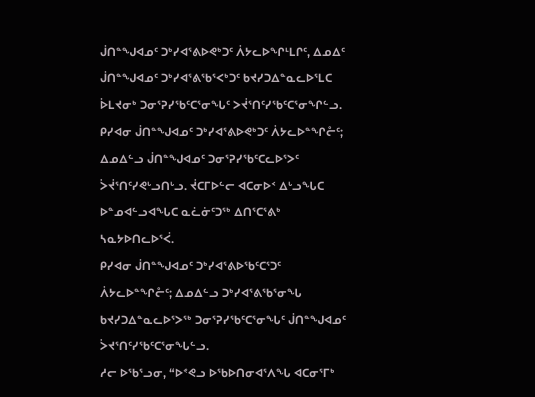ᒎᑎᓐᖑᐊᓄᑦ ᑐᒃᓯᐊᕐᕕᐅᕙᒃᑐᑦ ᐲᔭᓚᐅᖏᒻᒪᒋᑦ, ᐃᓄᐃᑦ ᒎᑎᓐᖑᐊᓄᑦ ᑐᒃᓯᐊᕐᕕᖃᕐᐸᒃᑐᑦ ᑲᔪᓯᑐᐃᓐᓇᓚᐅᕐᒪᑕ ᐆᒪᔪᓂᒃ ᑐᓂᕐᕈᓯᖃᑦᑕᕐᓂᖓᑦ ᐳᔫᕐᑎᑦᓯᖃᑦᑕᕐᓂᖏᓪᓗ.
ᑭᓯᐊᓂ ᒎᑎᓐᖑᐊᓄᑦ ᑐᒃᓯᐊᕐᕕᐅᕙᒃᑐᑦ ᐲᔭᓚᐅᓐᖏᓔᑦ; ᐃᓄᐃᓪᓗ ᒎᑎᓐᖑᐊᓄᑦ ᑐᓂᕐᕈᓯᖃᑦᑕᓚᐅᕐᐳᑦ ᐴᔫᕐᑎᑦᓯᕙᒡᓗᑎᒡᓗ. ᔫᑕᒥᐅᓪᓕ ᐊᑕᓂᐅᑉ ᐃᒡᓗᖓᑕ ᐅᓐᓄᐊᓪᓗᐊᖓᑕ ᓇᓛᓃᑦᑐᖅ ᐃᑎᕐᑕᕐᕕᒃ ᓴᓇᔭᐅᑎᓚᐅᕐᐹ.
ᑭᓯᐊᓂ ᒎᑎᓐᖑᐊᓄᑦ ᑐᒃᓯᐊᕐᕕᐅᖃᑦᑕᕐᑐᑦ ᐲᔭᓚᐅᓐᖏᓔᑦ; ᐃᓄᐃᓪᓗ ᑐᒃᓯᐊᕐᕕᖃᕐᓂᖓ ᑲᔪᓯᑐᐃᓐᓇᓚᐅᕐᐳᖅ ᑐᓂᕐᕈᓯᖃᑦᑕᕐᓂᖓᑦ ᒎᑎᓐᖑᐊᓄᑦ ᐴᔪᕐᑎᑦᓯᖃᑦᑕᕐᓂᖓᓪᓗ.
ᓱᓕ ᐅᖃᕐᓗᓂ, “ᐅᕝᕙᓗ ᐅᖃᐅᑎᓂᐊᕐᐱᖓ ᐊᑕᓂᕐᒥᒃ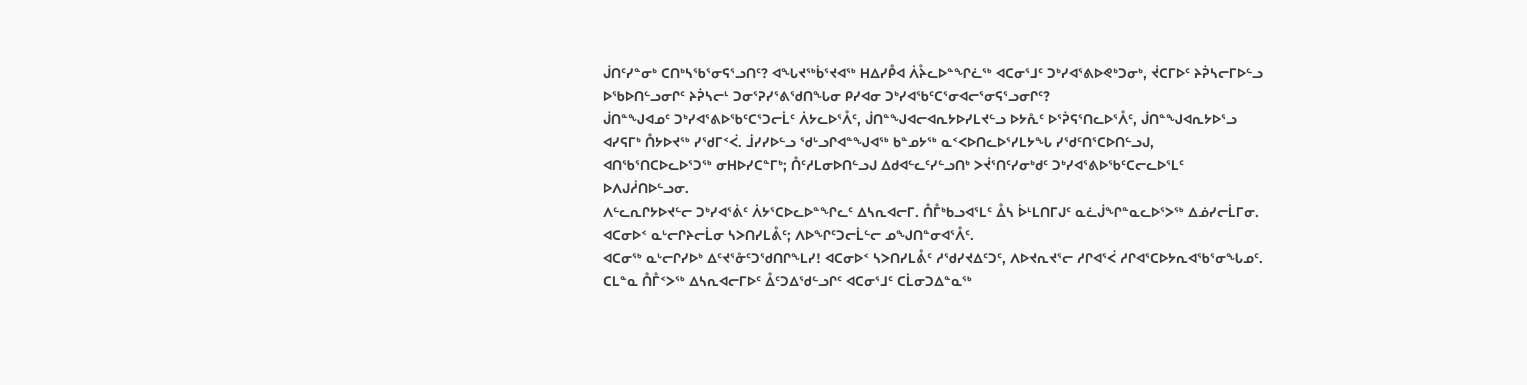ᒎᑎᑦᓯᓐᓂᒃ ᑕᑎᒃᓴᖃᕐᓂᕋᕐᓗᑎᑦ? ᐊᖓᔪᖅᑳᕐᔪᐊᖅ ᕼᐃᓯᑬᐊ ᐲᔧᓚᐅᓐᖏᓛᖅ ᐊᑕᓂᕐᒧᑦ ᑐᒃᓯᐊᕐᕕᐅᕙᒃᑐᓂᒃ, ᔫᑕᒥᐅᑦ ᔨᕉᓴᓕᒥᐅᓪᓗ ᐅᖃᐅᑎᓪᓗᓂᒋᑦ ᔨᕉᓴᓕᒻ ᑐᓂᕐᕈᓯᕐᕕᖁᑎᖓᓂ ᑭᓯᐊᓂ ᑐᒃᓯᐊᖃᑦᑕᕐᓂᐊᓕᕐᓂᕋᕐᓗᓂᒋᑦ?
ᒎᑎᓐᖑᐊᓄᑦ ᑐᒃᓯᐊᕐᕕᐅᖃᑦᑕᕐᑐᓕᒫᑦ ᐲᔭᓚᐅᕐᐰᑦ, ᒎᑎᓐᖑᐊᓕᐊᕆᔭᐅᓯᒪᔪᓪᓗ ᐅᔭᕅᑦ ᐅᕐᕉᕋᕐᑎᓚᐅᕐᐰᑦ, ᒎᑎᓐᖑᐊᕆᔭᐅᕐᓗ ᐊᓯᕋᒥᒃ ᑍᔭᐅᔪᖅ ᓯᖁᒥᑉᐹ. ᒨᓯᓯᐅᓪᓗ ᖁᒡᓗᒋᐊᓐᖑᐊᖅ ᑲᓐᓄᔭᖅ ᓇᑉᐸᐅᑎᓚᐅᕐᓯᒪᔭᖓ ᓯᖁᑦᑎᕐᑕᐅᑎᓪᓗᒍ, ᐊᑎᖃᕐᑎᑕᐅᓚᐅᕐᑐᖅ ᓂᕼᐅᓯᑕᓐᒥᒃ; ᑍᑦᓱᒪᓂᐅᑎᓪᓗᒍ ᐃᑯᐊᓪᓚᑦᓯᓪᓗᑎᒃ ᐳᔫᕐᑎᑦᓯᓂᒃᑯᑦ ᑐᒃᓯᐊᕐᕕᐅᖃᑦᑕᓕᓚᐅᕐᒪᑦ ᐅᐱᒍᓲᑎᐅᓪᓗᓂ.
ᐱᓪᓚᕆᒋᔭᐅᔪᓪᓕ ᑐᒃᓯᐊᕐᕖᑦ ᐲᔭᕐᑕᐅᓚᐅᓐᖏᓚᑦ ᐃᓴᕆᐊᓕᒥ. ᑍᒤᒃᑲᓗᐊᕐᒪᑦ ᐂᓴ ᐆᒻᒪᑎᒥᒍᑦ ᓇᓛᒎᖏᓐᓇᓚᐅᕐᐳᖅ ᐃᓅᓯᓕᒫᒥᓂ.
ᐊᑕᓂᐅᑉ ᓇᒡᓕᒋᔨᓕᒫᓂ ᓴᐳᑎᓯᒪᕔᑦ; ᐱᐅᖏᑦᑐᓕᒫᓪᓕ ᓄᖑᑎᓐᓂᐊᕐᐰᑦ.
ᐊᑕᓂᖅ ᓇᒡᓕᒋᓯᐅᒃ ᐃᑦᔪᕐᓁᑦᑐᖁᑎᒋᖕᒪᓯ! ᐊᑕᓂᐅᑉ ᓴᐳᑎᓯᒪᕔᑦ ᓱᖁᓯᔪᐃᑦᑐᑦ, ᐱᐅᔪᕆᔪᕐᓕ ᓱᒋᐊᕐᐹ ᓱᒋᐊᕐᑕᐅᔭᕆᐊᖃᕐᓂᖓᓄᑦ.
ᑕᒪᓐᓇ ᑍᒤᑉᐳᖅ ᐃᓴᕆᐊᓕᒥᐅᑦ ᐂᑦᑐᐃᖁᓪᓗᒋᑦ ᐊᑕᓂᕐᒧᑦ ᑕᒫᓂᑐᐃᓐᓇᖅ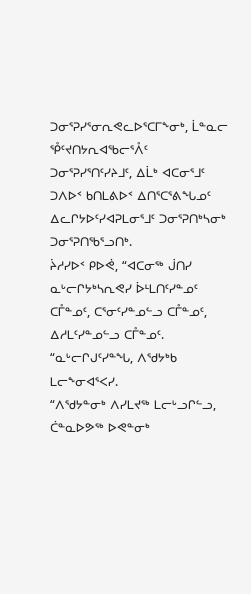ᑐᓂᕐᕈᓯᕐᓂᕆᕙᓚᐅᕐᑕᒥᖕᓂᒃ, ᒫᓐᓇᓕ ᕾᑦᔪᑎᔭᕆᐊᖃᓕᕐᐰᑦ ᑐᓂᕐᕈᓯᕐᑎᑦᓯᔨᒧᑦ, ᐃᒫᒃ ᐊᑕᓂᕐᒧᑦ ᑐᐱᐅᑉ ᑲᑎᒪᕕᐅᑉ ᐃᑎᕐᑕᕐᕕᖓᓄᑦ ᐃᓚᒋᔭᐅᑦᓯᐊᕈᒪᓂᕐᒧᑦ ᑐᓂᕐᕈᑎᒃᓴᓂᒃ ᑐᓂᕐᕈᑎᖃᕐᓗᑎᒃ.
ᔩᓱᓯᐅᑉ ᑭᐅᕚ, “ᐊᑕᓂᖅ ᒎᑎᓯ ᓇᒡᓕᒋᔭᒃᓴᕆᕙᓯ ᐆᒻᒪᑎᑦᓯᓐᓄᑦ ᑕᒤᓐᓄᑦ, ᑕᕐᓂᑦᓯᓐᓄᓪᓗ ᑕᒤᓐᓄᑦ, ᐃᓱᒪᑦᓯᓐᓄᓪᓗ ᑕᒤᓐᓄᑦ.
“ᓇᒡᓕᒋᒍᑦᓯᓐᖓ, ᐱᖁᔭᒃᑲ ᒪᓕᖕᓂᐊᕐᐸᓯ.
“ᐱᖁᔭᓐᓂᒃ ᐱᓯᒪᔪᖅ ᒪᓕᒡᓗᒋᓪᓗ, ᑖᓐᓇᐅᕗᖅ ᐅᕙᓐᓂᒃ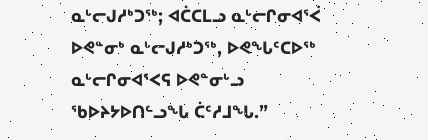ᓇᒡᓕᒍᓱᒃᑐᖅ; ᐊᑖᑕᒪᓗ ᓇᒡᓕᒋᓂᐊᕐᐹ ᐅᕙᓐᓂᒃ ᓇᒡᓕᒍᓱᒃᑐᖅ, ᐅᕙᖓᑦᑕᐅᖅ ᓇᒡᓕᒋᓂᐊᕐᐸᕋ ᐅᕙᓐᓂᒡᓗ ᖃᐅᔨᔭᐅᑎᓪᓗᖓ ᑖᑦᓱᒧᖓ.”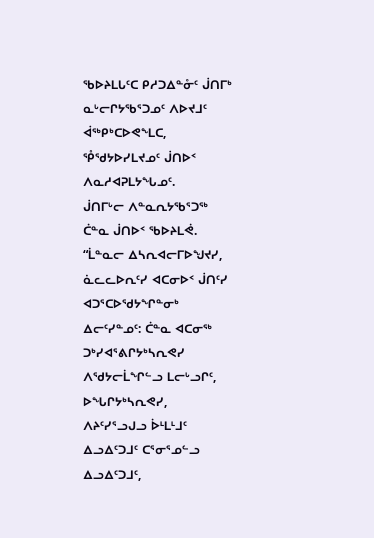ᖃᐅᔨᒪᒐᑦᑕ ᑭᓱᑐᐃᓐᓁᑦ ᒎᑎᒥᒃ ᓇᒡᓕᒋᔭᖃᕐᑐᓄᑦ ᐱᐅᔪᒧᑦ ᐋᖅᑭᒃᑕᐅᕙᖕᒪᑕ, ᕾᖁᔭᐅᓯᒪᔪᓄᑦ ᒎᑎᐅᑉ ᐱᓇᓱᐊᕈᒪᔭᖓᓄᑦ.
ᒎᑎᒥᒡᓕ ᐱᓐᓇᕆᔭᖃᕐᑐᖅ ᑖᓐᓇ ᒎᑎᐅᑉ ᖃᐅᔨᒪᕚ.
“ᒫᓐᓇᓕ ᐃᓴᕆᐊᓕᒥᐅᖑᔪᓯ, ᓈᓚᓚᐅᕆᑦᓯ ᐊᑕᓂᐅᑉ ᒎᑎᑦᓯ ᐊᑐᕐᑕᐅᖁᔭᖏᓐᓂᒃ ᐃᓕᑦᓯᓐᓄᑦ: ᑖᓐᓇ ᐊᑕᓂᖅ ᑐᒃᓯᐊᕐᕕᒋᔭᒃᓴᕆᕙᓯ ᐱᖁᔭᓕᒫᖏᓪᓗ ᒪᓕᒡᓗᒋᑦ, ᐅᖓᒋᔭᒃᓴᕆᕙᓯ, ᐱᔨᑦᓯᕐᓗᒍᓗ ᐆᒻᒪᒻᒧᑦ ᐃᓗᐃᑦᑐᒧᑦ ᑕᕐᓂᕐᓄᓪᓗ ᐃᓗᐃᑦᑐᒧᑦ,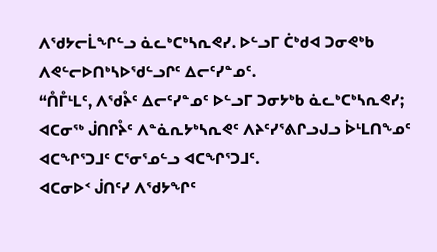ᐱᖁᔭᓕᒫᖏᓪᓗ ᓈᓚᒃᑕᒃᓴᕆᕙᓯ. ᐅᓪᓗᒥ ᑖᒃᑯᐊ ᑐᓂᕙᒃᑲ ᐱᕙᓪᓕᐅᑎᒃᓴᐅᖁᓪᓗᒋᑦ ᐃᓕᑦᓯᓐᓄᑦ.
“ᑍᒤᒻᒪᑦ, ᐱᖁᔧᑦ ᐃᓕᑦᓯᓐᓄᑦ ᐅᓪᓗᒥ ᑐᓂᔭᒃᑲ ᓈᓚᒃᑕᒃᓴᕆᕙᓯ; ᐊᑕᓂᖅ ᒎᑎᒋᔧᑦ ᐱᓐᓈᕆᔭᒃᓴᕆᕙᑦ ᐱᔨᑦᓯᕐᕕᒋᓗᒍᓗ ᐆᒻᒪᑎᖕᓄᑦ ᐊᑕᖏᕐᑐᒧᑦ ᑕᕐᓂᕐᓄᓪᓗ ᐊᑕᖏᕐᑐᒧᑦ.
ᐊᑕᓂᐅᑉ ᒎᑎᑦᓯ ᐱᖁᔭᖏᑦ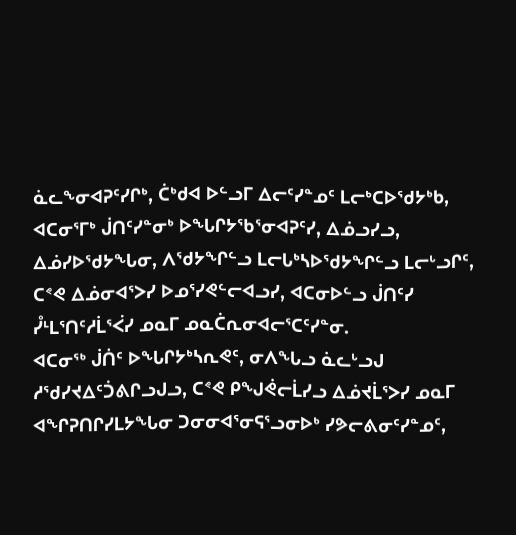ᓈᓚᖕᓂᐊᕈᑦᓯᒋᒃ, ᑖᒃᑯᐊ ᐅᓪᓗᒥ ᐃᓕᑦᓯᓐᓄᑦ ᒪᓕᒃᑕᐅᖁᔭᒃᑲ, ᐊᑕᓂᕐᒥᒃ ᒎᑎᑦᓯᓐᓂᒃ ᐅᖓᒋᔭᖃᕐᓂᐊᕈᑦᓯ, ᐃᓅᓗᓯᓗ, ᐃᓅᓯᐅᖁᔭᖓᓂ, ᐱᖁᔭᖏᓪᓗ ᒪᓕᒐᒃᓴᐅᖁᔭᖏᓪᓗ ᒪᓕᒡᓗᒋᑦ, ᑕᕝᕙ ᐃᓅᓂᐊᕐᐳᓯ ᐅᓄᕐᓯᕙᓪᓕᐊᓗᓯ, ᐊᑕᓂᐅᓪᓗ ᒎᑎᑦᓯ ᓮᒻᒪᕐᑎᑦᓱᒫᕐᐹᓯ ᓄᓇᒥ ᓄᓇᑖᕆᓂᐊᓕᕐᑕᑦᓯᓐᓂ.
ᐊᑕᓂᖅ ᒎᑏᑦ ᐅᖓᒋᔭᒃᓴᕆᕙᑦ, ᓂᐱᖓᓗ ᓈᓚᒡᓗᒍ ᓱᖁᓯᔪᐃᑦᑑᕕᒋᓗᒍᓗ, ᑕᕝᕙ ᑭᖑᕚᓕᒫᓯᓗ ᐃᓅᔪᒫᕐᐳᓯ ᓄᓇᒥ ᐊᖏᕈᑎᒋᓯᒪᔭᖓᓂ ᑐᓂᓂᐊᕐᓂᕋᕐᓗᓂᐅᒃ ᓯᕗᓕᕕᓂᑦᓯᓐᓄᑦ,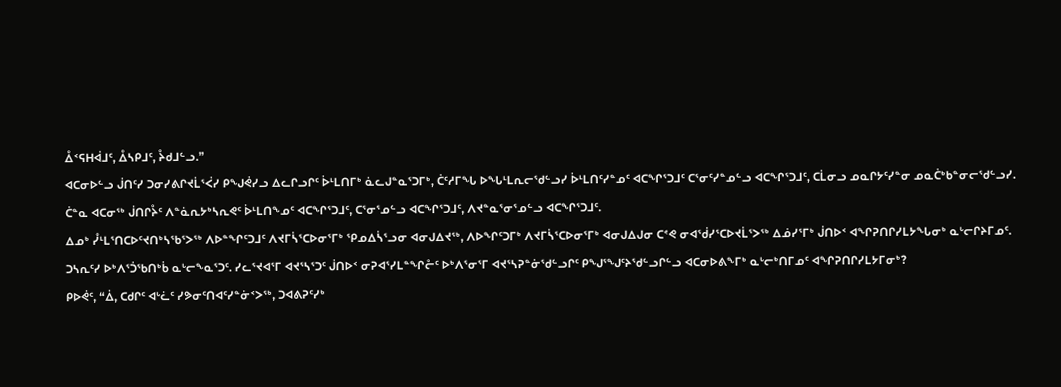ᐂᑉᕋᕼᐋᒧᑦ, ᐂᓴᑭᒧᑦ, ᔧᑯᒧᓪᓗ.”
ᐊᑕᓂᐅᓪᓗ ᒎᑎᑦᓯ ᑐᓂᓯᕕᒋᔪᒫᕐᐹᓯ ᑭᖑᕚᓯᓗ ᐃᓚᒋᓗᒋᑦ ᐆᒻᒪᑎᒥᒃ ᓈᓚᒍᓐᓇᕐᑐᒥᒃ, ᑖᑦᓱᒥᖓ ᐅᖓᒻᒪᕆᓕᖁᓪᓗᓯ ᐆᒻᒪᑎᑦᓯᓐᓄᑦ ᐊᑕᖏᕐᑐᒧᑦ ᑕᕐᓂᑦᓯᓐᓄᓪᓗ ᐊᑕᖏᕐᑐᒧᑦ, ᑕᒫᓂᓗ ᓄᓇᒋᔭᑦᓯᓐᓂ ᓄᓇᑖᒃᑲᓐᓂᓕᖁᓪᓗᓯ.
ᑖᓐᓇ ᐊᑕᓂᖅ ᒎᑎᒋᔧᑦ ᐱᓐᓈᕆᔭᒃᓴᕆᕙᑦ ᐆᒻᒪᑎᖕᓄᑦ ᐊᑕᖏᕐᑐᒧᑦ, ᑕᕐᓂᕐᓄᓪᓗ ᐊᑕᖏᕐᑐᒧᑦ, ᐱᔪᓐᓇᕐᓂᕐᓄᓪᓗ ᐊᑕᖏᕐᑐᒧᑦ.
ᐃᓄᒃ ᓮᒻᒪᕐᑎᑕᐅᑦᔪᑎᒃᓴᖃᕐᐳᖅ ᐱᐅᓐᖏᑦᑐᒧᑦ ᐱᔪᒥᓵᕐᑕᐅᓂᕐᒥᒃ ᕿᓄᐃᓵᕐᓗᓂ ᐊᓂᒍᐃᔪᖅ, ᐱᐅᖏᑦᑐᒥᒃ ᐱᔪᒥᓵᕐᑕᐅᓂᕐᒥᒃ ᐊᓂᒍᐃᒍᓂ ᑕᕝᕙ ᓂᐊᖂᓯᕐᑕᐅᔪᒫᕐᐳᖅ ᐃᓅᓯᕐᒥᒃ ᒎᑎᐅᑉ ᐊᖏᕈᑎᒋᓯᒪᔭᖓᓂᒃ ᓇᒡᓕᒋᔨᒥᓄᑦ.
ᑐᓴᕆᑦᓯ ᐅᒃᐱᕐᑑᖃᑎᒃᑳ ᓇᒡᓕᖕᓇᕐᑐᑦ. ᓯᓚᕐᔪᐊᕐᒥ ᐊᔪᕐᓴᕐᑐᑦ ᒎᑎᐅᑉ ᓂᕈᐊᕐᓯᒪᓐᖏᓔᑦ ᐅᒃᐱᕐᓂᕐᒥ ᐊᔪᕐᓴᕈᓐᓃᖁᓪᓗᒋᑦ ᑭᖑᕐᖑᑦᔨᖁᓪᓗᒋᓪᓗ ᐊᑕᓂᐅᕕᖕᒥᒃ ᓇᒡᓕᒃᑎᒥᓄᑦ ᐊᖏᕈᑎᒋᓯᒪᔭᒥᓂᒃ?
ᑭᐅᕚᑦ, “ᐄ, ᑕᑯᒋᑦ ᐊᒡᓛᑦ ᓯᕗᓂᑦᑎᐊᑦᓯᓐᓃᑉᐳᖅ, ᑐᐊᕕᕈᑦᓯᒃ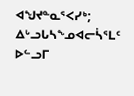ᐊᖑᔪᓐᓇᕐᐸᓯᒃ; ᐃᒡᓗᒐᓴᖕᓄᐊᓕᓵᕐᒪᑦ ᐅᓪᓗᒥ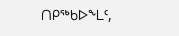ᑎᑭᖅᑲᐅᖕᒪᑦ,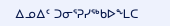ᐃᓄᐃᑦ ᑐᓂᕐᕈᓯᖅᑲᐅᖕᒪᑕ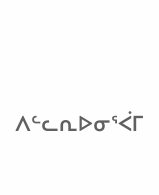ᐱᓪᓚᕆᐅᓂᕐᐹᒥ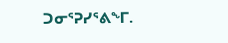ᑐᓂᕐᕈᓯᕐᕕᖕᒥ.